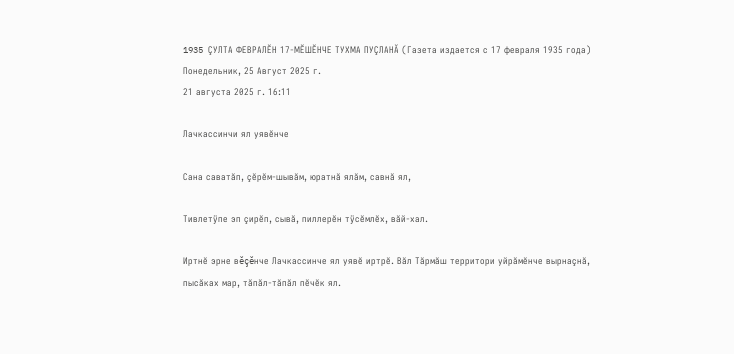1935 ÇУЛТА ФЕВРАЛĔН 17-МĔШĔНЧЕ ТУХМА ПУÇЛАНĂ (Газета издается с 17 февраля 1935 года)
Понедельник, 25 Август 2025 г.
21 августа 2025 г. 16:11

Лачкассинчи ял уявĕнче

Сана саватăп, çĕрĕм-шывăм, юратнă ялăм, савнă ял,

Тивлетÿпе эп çирĕп, сывă, пиллерĕн тÿсĕмлĕх, вăй-хал.

Иртнĕ эрне вĕçĕнче Лачкассинче ял уявĕ иртрĕ. Вăл Тăрмăш территори уйрăмĕнче вырнаçнă, пысăках мар, тăпăл-тăпăл пĕчĕк ял.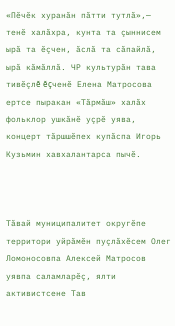«Пĕчĕк хуранăн пăтти тутлă»,— тенĕ халăхра, кунта та çыннисем ырă та ĕçчен, ăслă та сăпайлă, ырă кăмăллă. ЧР культурăн тава тивĕçлĕ ĕçченĕ Елена Матросова ертсе пыракан «Тăрмăш» халăх фольклор ушкăнĕ уçрĕ уява, концерт тăршшĕпех купăспа Игорь Кузьмин хавхалантарса пычĕ.



Тăвай муниципалитет округĕпе территори уйрăмĕн пуçлăхĕсем Олег Ломоносовпа Алексей Матросов уявпа саламларĕç, ялти активистсене Тав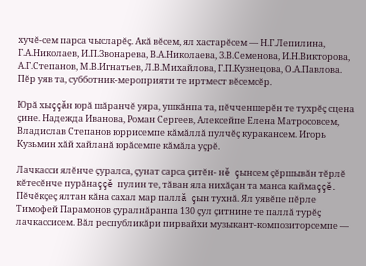хучĕ-сем парса чысларĕç. Акă вĕсем, ял хастарĕсем — Н.Г.Лепилина, Г.А.Николаев, И.П.Звонарева, В.А.Николаева, З.В.Семенова, И.Н.Викторова, А.Г.Степанов, М.В.Игнатьев, Л.В.Михайлова, Г.П.Кузнецова, О.А.Павлова. Пĕр уяв та, субботник-мероприяти те иртмест вĕсемсĕр.

Юрă хыççăн юрă шăранчĕ уяра, ушкăнпа та, пĕчченшерĕн те тухрĕç сцена çине. Надежда Иванова, Роман Сергеев, Алексейпе Елена Матросовсем, Владислав Степанов юррисемпе кăмăллă пулчĕç куракансем. Игорь Кузьмин хăй хайланă юрăсемпе кăмăла уçрĕ.

Лачкасси ялĕнче çуралса, çунат сарса çитĕн- нĕ çынсем çĕршывăн тĕрлĕ кĕтесĕнче пурăнаççĕ пулин те, тăван яла нихăçан та манса каймаççĕ. Пĕчĕкçеç ялтан кăна сахал мар паллă çын тухнă. Ял уявĕпе пĕрле Тимофей Парамонов çуралнăранпа 130 çул çитнине те паллă турĕç лачкассисем. Вăл республикăри пирвайхи музыкант-композиторсемпе —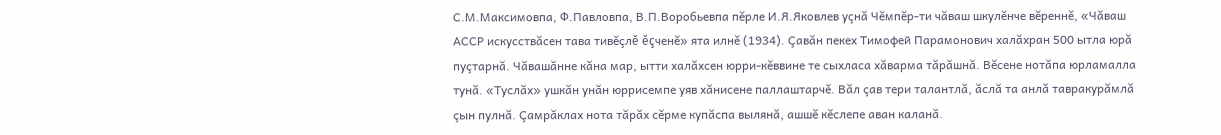С.М.Максимовпа, Ф.Павловпа, В.П.Воробьевпа пĕрле И.Я.Яковлев уçнă Чĕмпĕр-ти чăваш шкулĕнче вĕреннĕ, «Чăваш АССР искусствăсен тава тивĕçлĕ ĕçченĕ» ята илнĕ (1934). Çавăн пекех Тимофей Парамонович халăхран 500 ытла юрă пуçтарнă. Чăвашăнне кăна мар, ытти халăхсен юрри-кĕввине те сыхласа хăварма тăрăшнă. Вĕсене нотăпа юрламалла тунă. «Туслăх» ушкăн унăн юррисемпе уяв хăнисене паллаштарчĕ. Вăл çав тери талантлă, ăслă та анлă тавракурăмлă çын пулнă. Çамрăклах нота тăрăх сĕрме купăспа вылянă, ашшĕ кĕслепе аван каланă.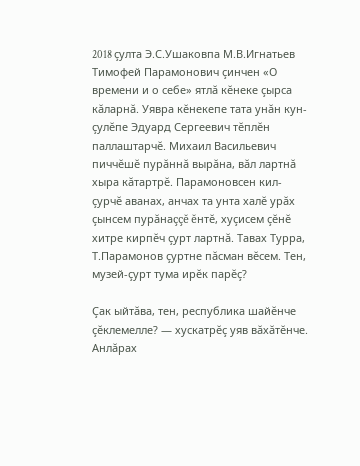2018 çулта Э.С.Ушаковпа М.В.Игнатьев Тимофей Парамонович çинчен «О времени и о себе» ятлă кĕнеке çырса кăларнă. Уявра кĕнекепе тата унăн кун-çулĕпе Эдуард Сергеевич тĕплĕн паллаштарчĕ. Михаил Васильевич пиччĕшĕ пурăннă вырăна, вăл лартнă хыра кăтартрĕ. Парамоновсен кил-çурчĕ аванах, анчах та унта халĕ урăх çынсем пурăнаççĕ ĕнтĕ, хуçисем çĕнĕ хитре кирпĕч çурт лартнă. Тавах Турра, Т.Парамонов çуртне пăсман вĕсем. Тен, музей-çурт тума ирĕк парĕç?

Çак ыйтăва, тен, республика шайĕнче çĕклемелле? — хускатрĕç уяв вăхăтĕнче. Анлăрах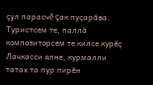çул парасчĕ çак пуçарăва. Туристсем те, паллă композиторсем те килсе курĕç Лачкасси ялне, курмалли татах та пур пирĕн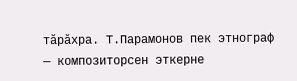тăрăхра. Т.Парамонов пек этнограф — композиторсен эткерне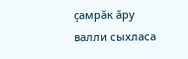çамрăк ăру валли сыхласа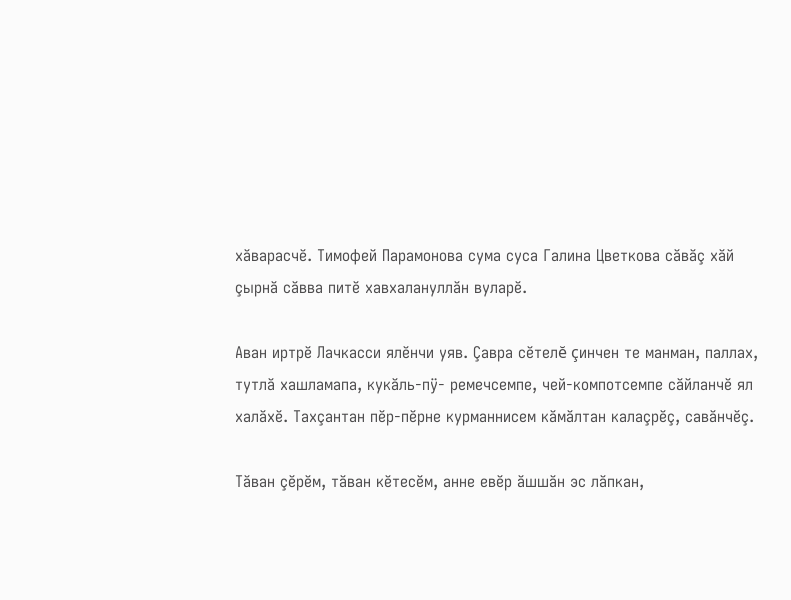хăварасчĕ. Тимофей Парамонова сума суса Галина Цветкова сăвăç хăй çырнă сăвва питĕ хавхалануллăн вуларĕ.

Аван иртрĕ Лачкасси ялĕнчи уяв. Çавра сĕтелĕ çинчен те манман, паллах, тутлă хашламапа, кукăль-пÿ- ремечсемпе, чей-компотсемпе сăйланчĕ ял халăхĕ. Тахçантан пĕр-пĕрне курманнисем кăмăлтан калаçрĕç, савăнчĕç.

Тăван çĕрĕм, тăван кĕтесĕм, анне евĕр ăшшăн эс лăпкан,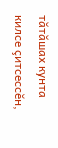тăтăшах кунта килсе çитсессĕн,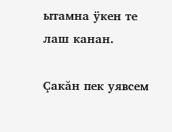ытамна ÿкен те лаш канан.

Çакăн пек уявсем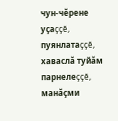чун-чĕрене уçаççĕ, пуянлатаççĕ, хаваслă туйăм парнелеççĕ, манăçми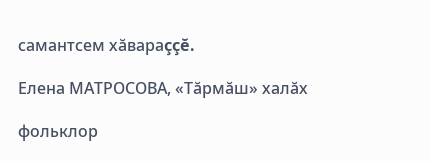самантсем хăвараççĕ.

Елена МАТРОСОВА, «Тăрмăш» халăх

фольклор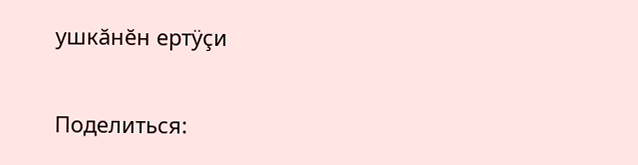ушкăнĕн ертÿçи

Поделиться: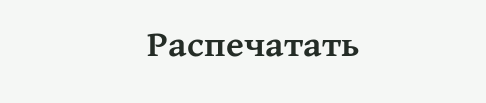Распечатать